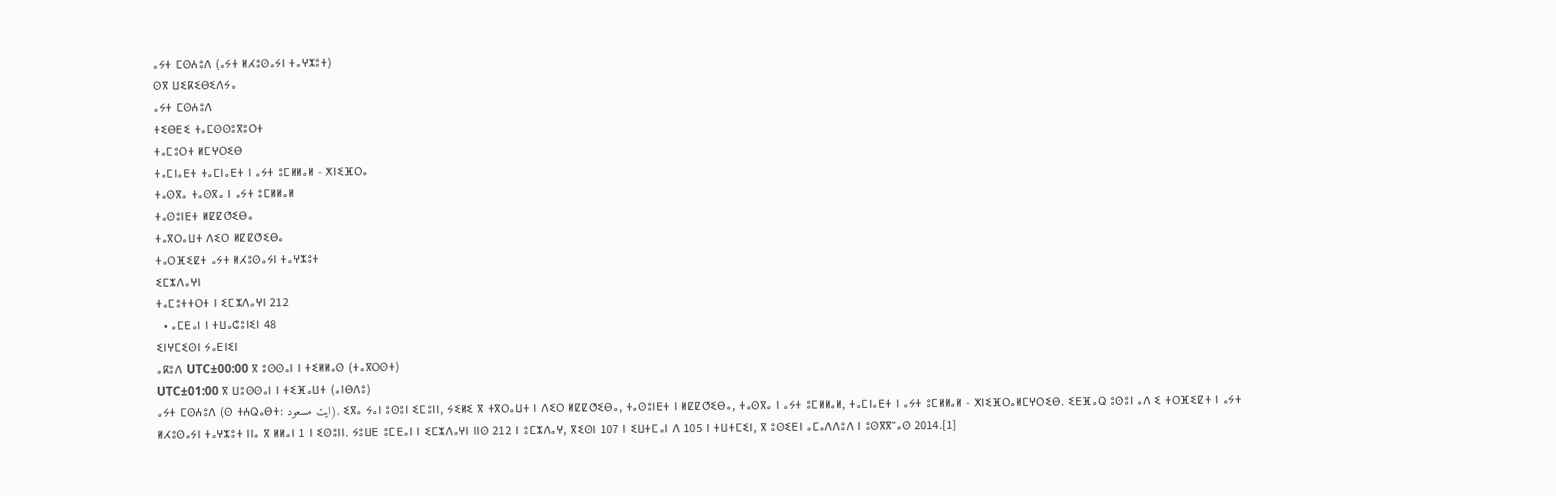ⴰⵢⵜ ⵎⵙⵄⵓⴷ (ⴰⵢⵜ ⵍⵃⵓⵙⴰⵢⵏ ⵜⴰⵖⵣⵓⵜ)
ⵙⴳ ⵡⵉⴽⵉⴱⵉⴷⵢⴰ
ⴰⵢⵜ ⵎⵙⵄⵓⴷ
ⵜⵉⴱⴹⵉ ⵜⴰⵎⵙⵙⵓⴳⵓⵔⵜ
ⵜⴰⵎⵓⵔⵜ ⵍⵎⵖⵔⵉⴱ
ⵜⴰⵎⵏⴰⴹⵜ ⵜⴰⵎⵏⴰⴹⵜ ⵏ ⴰⵢⵜ ⵓⵎⵍⵍⴰⵍ - ⵅⵏⵉⴼⵔⴰ
ⵜⴰⵙⴳⴰ ⵜⴰⵙⴳⴰ ⵏ ⴰⵢⵜ ⵓⵎⵍⵍⴰⵍ
ⵜⴰⵙⵓⵏⴹⵜ ⵍⵇⵇⵚⵉⴱⴰ
ⵜⴰⴳⵔⴰⵡⵜ ⴷⵉⵔ ⵍⵇⵇⵚⵉⴱⴰ
ⵜⴰⵔⴼⵉⵇⵜ ⴰⵢⵜ ⵍⵃⵓⵙⴰⵢⵏ ⵜⴰⵖⵣⵓⵜ
ⵉⵎⵣⴷⴰⵖⵏ
ⵜⴰⵎⵓⵜⵜⵔⵜ ⵏ ⵉⵎⵣⴷⴰⵖⵏ 212
  • ⴰⵎⴹⴰⵏ ⵏ ⵜⵡⴰⵛⵓⵏⵉⵏ 48
ⵉⵏⵖⵎⵉⵙⵏ ⵢⴰⴹⵏⵉⵏ
ⴰⴽⵓⴷ UTC±00:00 ⴳ ⵓⵙⵙⴰⵏ ⵏ ⵜⵉⵍⵍⴰⵙ (ⵜⴰⴳⵔⵙⵜ)
UTC±01:00 ⴳ ⵡⵓⵙⵙⴰⵏ ⵏ ⵜⵉⴼⴰⵡⵜ (ⴰⵏⴱⴷⵓ)
ⴰⵢⵜ ⵎⵙⵄⵓⴷ (ⵙ ⵜⵄⵕⴰⴱⵜ: ايت مسعود), ⵉⴳⴰ ⵢⴰⵏ ⵓⵙⵓⵏ ⵉⵎⵓⵏⵏ, ⵢⵉⵍⵉ ⴳ ⵜⴳⵔⴰⵡⵜ ⵏ ⴷⵉⵔ ⵍⵇⵇⵚⵉⴱⴰ, ⵜⴰⵙⵓⵏⴹⵜ ⵏ ⵍⵇⵇⵚⵉⴱⴰ, ⵜⴰⵙⴳⴰ ⵏ ⴰⵢⵜ ⵓⵎⵍⵍⴰⵍ, ⵜⴰⵎⵏⴰⴹⵜ ⵏ ⴰⵢⵜ ⵓⵎⵍⵍⴰⵍ - ⵅⵏⵉⴼⵔⴰⵍⵎⵖⵔⵉⴱ. ⵉⴹⴼⴰⵕ ⵓⵙⵓⵏ ⴰⴷ ⵉ ⵜⵔⴼⵉⵇⵜ ⵏ ⴰⵢⵜ ⵍⵃⵓⵙⴰⵢⵏ ⵜⴰⵖⵣⵓⵜ ⵏⵏⴰ ⴳ ⵍⵍⴰⵏ 1 ⵏ ⵉⵙⵓⵏⵏ. ⵢⵓⵡⴹ ⵓⵎⴹⴰⵏ ⵏ ⵉⵎⵣⴷⴰⵖⵏ ⵏⵏⵙ 212 ⵏ ⵓⵎⵣⴷⴰⵖ, ⴳⵉⵙⵏ 107 ⵏ ⵉⵡⵜⵎⴰⵏ ⴷ 105 ⵏ ⵜⵡⵜⵎⵉⵏ, ⴳ ⵓⵙⵉⴹⵏ ⴰⵎⴰⴷⴷⵓⴷ ⵏ ⵓⵙⴳⴳⵯⴰⵙ 2014.[1]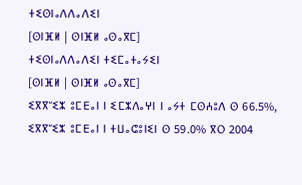ⵜⵉⵙⵏⴰⴷⴷⴰⴷⵉⵏ
[ⵙⵏⴼⵍ | ⵙⵏⴼⵍ ⴰⵙⴰⴳⵎ]
ⵜⵉⵙⵏⴰⴷⴷⴰⴷⵉⵏ ⵜⵉⵎⴰⵜⴰⵢⵉⵏ
[ⵙⵏⴼⵍ | ⵙⵏⴼⵍ ⴰⵙⴰⴳⵎ]
ⵉⴳⴳⵯⵉⵣ ⵓⵎⴹⴰⵏ ⵏ ⵉⵎⵣⴷⴰⵖⵏ ⵏ ⴰⵢⵜ ⵎⵙⵄⵓⴷ ⵙ 66.5%, ⵉⴳⴳⵯⵉⵣ ⵓⵎⴹⴰⵏ ⵏ ⵜⵡⴰⵛⵓⵏⵉⵏ ⵙ 59.0% ⴳⵔ 2004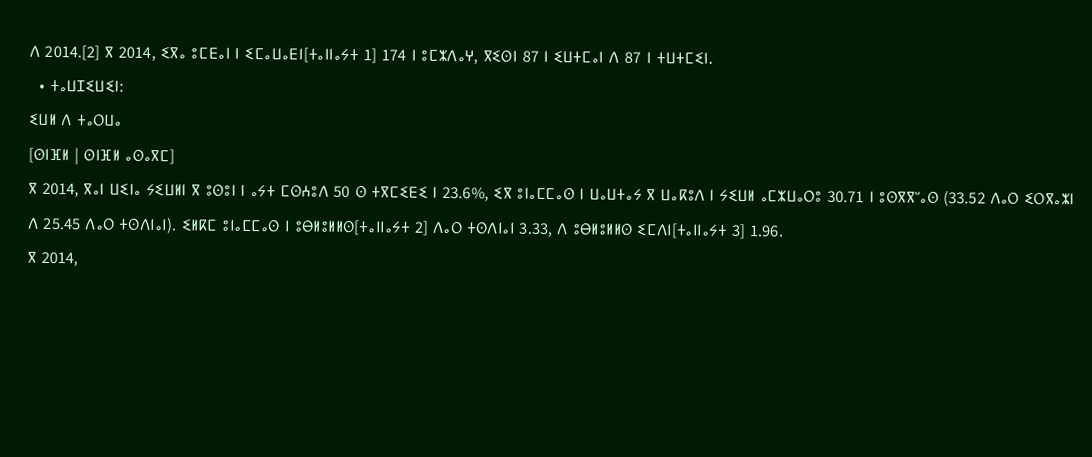ⴷ 2014.[2] ⴳ 2014, ⵉⴳⴰ ⵓⵎⴹⴰⵏ ⵏ ⵉⵎⴰⵡⴰⴹⵏ[ⵜⴰⵏⵏⴰⵢⵜ 1] 174 ⵏ ⵓⵎⵣⴷⴰⵖ, ⴳⵉⵙⵏ 87 ⵏ ⵉⵡⵜⵎⴰⵏ ⴷ 87 ⵏ ⵜⵡⵜⵎⵉⵏ.
  • ⵜⴰⵡⵊⵉⵡⵉⵏ:
ⵉⵡⵍ ⴷ ⵜⴰⵔⵡⴰ
[ⵙⵏⴼⵍ | ⵙⵏⴼⵍ ⴰⵙⴰⴳⵎ]
ⴳ 2014, ⴳⴰⵏ ⵡⵉⵏⴰ ⵢⵉⵡⵍⵏ ⴳ ⵓⵙⵓⵏ ⵏ ⴰⵢⵜ ⵎⵙⵄⵓⴷ 50 ⵙ ⵜⴳⵎⵉⴹⵉ ⵏ 23.6%, ⵉⴳ ⵓⵏⴰⵎⵎⴰⵙ ⵏ ⵡⴰⵡⵜⴰⵢ ⴳ ⵡⴰⴽⵓⴷ ⵏ ⵢⵉⵡⵍ ⴰⵎⵣⵡⴰⵔⵓ 30.71 ⵏ ⵓⵙⴳⴳⵯⴰⵙ (33.52 ⴷⴰⵔ ⵉⵔⴳⴰⵣⵏ ⴷ 25.45 ⴷⴰⵔ ⵜⵙⴷⵏⴰⵏ). ⵉⵍⴽⵎ ⵓⵏⴰⵎⵎⴰⵙ ⵏ ⵓⴱⵍⵓⵍⵍⵙ[ⵜⴰⵏⵏⴰⵢⵜ 2] ⴷⴰⵔ ⵜⵙⴷⵏⴰⵏ 3.33, ⴷ ⵓⴱⵍⵓⵍⵍⵙ ⵉⵎⴷⵏ[ⵜⴰⵏⵏⴰⵢⵜ 3] 1.96.
ⴳ 2014,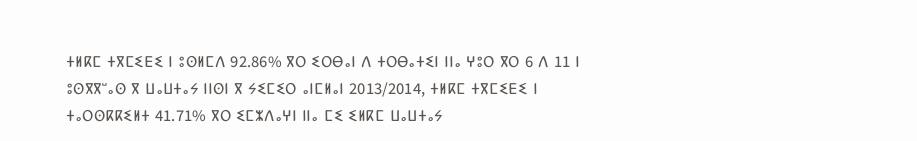ⵜⵍⴽⵎ ⵜⴳⵎⵉⴹⵉ ⵏ ⵓⵙⵍⵎⴷ 92.86% ⴳⵔ ⵉⵔⴱⴰⵏ ⴷ ⵜⵔⴱⴰⵜⵉⵏ ⵏⵏⴰ ⵖⵓⵔ ⴳⵔ 6 ⴷ 11 ⵏ ⵓⵙⴳⴳⵯⴰⵙ ⴳ ⵡⴰⵡⵜⴰⵢ ⵏⵏⵙⵏ ⴳ ⵢⵉⵎⵉⵔ ⴰⵏⵎⵍⴰⵏ 2013/2014, ⵜⵍⴽⵎ ⵜⴳⵎⵉⴹⵉ ⵏ ⵜⴰⵔⵙⴽⴽⵉⵍⵜ 41.71% ⴳⵔ ⵉⵎⵣⴷⴰⵖⵏ ⵏⵏⴰ ⵎⵉ ⵉⵍⴽⵎ ⵡⴰⵡⵜⴰⵢ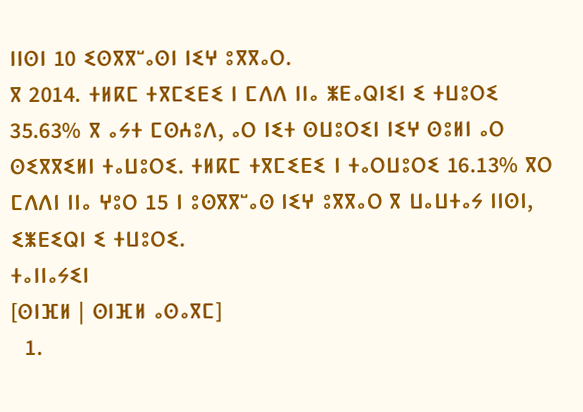ⵏⵏⵙⵏ 10 ⵉⵙⴳⴳⵯⴰⵙⵏ ⵏⵉⵖ ⵓⴳⴳⴰⵔ.
ⴳ 2014. ⵜⵍⴽⵎ ⵜⴳⵎⵉⴹⵉ ⵏ ⵎⴷⴷ ⵏⵏⴰ ⵥⴹⴰⵕⵏⵉⵏ ⵉ ⵜⵡⵓⵔⵉ 35.63% ⴳ ⴰⵢⵜ ⵎⵙⵄⵓⴷ, ⴰⵔ ⵏⵉⵜ ⵙⵡⵓⵔⵉⵏ ⵏⵉⵖ ⵙⵓⵍⵏ ⴰⵔ ⵙⵉⴳⴳⵉⵍⵏ ⵜⴰⵡⵓⵔⵉ. ⵜⵍⴽⵎ ⵜⴳⵎⵉⴹⵉ ⵏ ⵜⴰⵔⵡⵓⵔⵉ 16.13% ⴳⵔ ⵎⴷⴷⵏ ⵏⵏⴰ ⵖⵓⵔ 15 ⵏ ⵓⵙⴳⴳⵯⴰⵙ ⵏⵉⵖ ⵓⴳⴳⴰⵔ ⴳ ⵡⴰⵡⵜⴰⵢ ⵏⵏⵙⵏ, ⵉⵥⴹⵉⵕⵏ ⵉ ⵜⵡⵓⵔⵉ.
ⵜⴰⵏⵏⴰⵢⵉⵏ
[ⵙⵏⴼⵍ | ⵙⵏⴼⵍ ⴰⵙⴰⴳⵎ]
  1.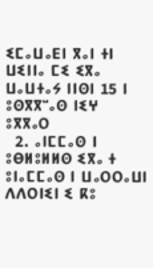ⵉⵎⴰⵡⴰⴹⵏ ⴳⴰⵏ ⵜⵏ ⵡⵉⵏⵏⴰ ⵎⵉ ⵉⴳⴰ ⵡⴰⵡⵜⴰⵢ ⵏⵏⵙⵏ 15 ⵏ ⵓⵙⴳⴳⵯⴰⵙ ⵏⵉⵖ ⵓⴳⴳⴰⵔ
  2. ⴰⵏⵎⵎⴰⵙ ⵏ ⵓⴱⵍⵓⵍⵍⵙ ⵉⴳⴰ ⵜ ⵓⵏⴰⵎⵎⴰⵙ ⵏ ⵡⴰⵔⵔⴰⵡⵏ ⴷⴷⵔⵏⵉⵏ ⵉ ⴽⵓ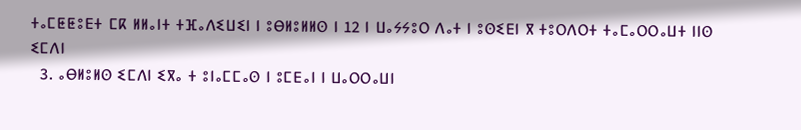ⵜⴰⵎⵟⵟⵓⴹⵜ ⵎⴽ ⵍⵍⴰⵏⵜ ⵜⴼⴰⴷⵉⵡⵉⵏ ⵏ ⵓⴱⵍⵓⵍⵍⵙ ⵏ 12 ⵏ ⵡⴰⵢⵢⵓⵔ ⴷⴰⵜ ⵏ ⵓⵙⵉⴹⵏ ⴳ ⵜⵓⵔⴷⵔⵜ ⵜⴰⵎⴰⵔⵔⴰⵡⵜ ⵏⵏⵙ ⵉⵎⴷⵏ
  3. ⴰⴱⵍⵓⵍⵙ ⵉⵎⴷⵏ ⵉⴳⴰ ⵜ ⵓⵏⴰⵎⵎⴰⵙ ⵏ ⵓⵎⴹⴰⵏ ⵏ ⵡⴰⵔⵔⴰⵡⵏ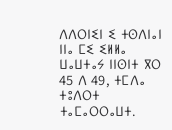ⴷⴷⵔⵏⵉⵏ ⵉ ⵜⵙⴷⵏⴰⵏ ⵏⵏⴰ ⵎⵉ ⵉⵍⵍⴰ ⵡⴰⵡⵜⴰⵢ ⵏⵏⵙⵏⵜ ⴳⵔ 45 ⴷ 49, ⵜⵎⴷⴰ ⵜⵓⴷⵔⵜ ⵜⴰⵎⴰⵔⵔⴰⵡⵜ.